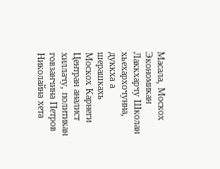Масала, Москох Экономикан Лаккхарчу Школан хьехархочунна, дуккха а шерашкахь Москох Карнеги Центран аналист хиллачу, политикан говзанчина Петров Николайна хета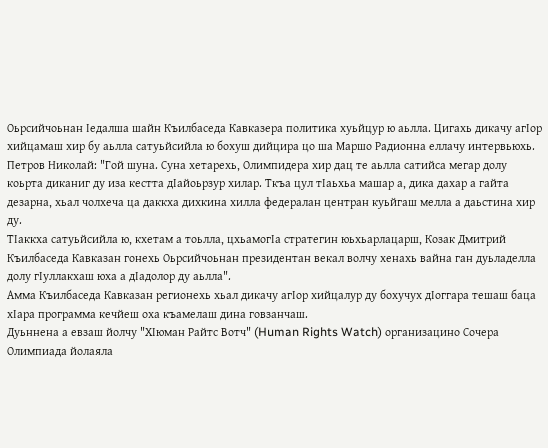Оьрсийчоьнан Iедалша шайн Къилбаседа Кавказера политика хуьйцур ю аьлла. Цигахь дикачу агIор хийцамаш хир бу аьлла сатуьйсийла ю бохуш дийцира цо ша Маршо Радионна еллачу интервьюхь.
Петров Николай: "Гой шуна. Суна хетарехь, Олимпидера хир дац те аьлла сатийса мегар долу коьрта диканиг ду иза кестта дIайоьрзур хилар. Ткъа цул тIаьхьа машар а, дика дахар а гайта дезарна, хьал чолхеча ца даккха дихкина хилла федералан центран куьйгаш мелла а даьстина хир ду.
ТIаккха сатуьйсийла ю, кхетам а тоьлла, цхьамогIа стратегин юьхьарлацарш, Козак Дмитрий Къилбаседа Кавказан гонехь Оьрсийчоьнан президентан векал волчу хенахь вайна ган дуьладелла долу гIуллакхаш юха а дIадолор ду аьлла".
Амма Къилбаседа Кавказан регионехь хьал дикачу агIор хийцалур ду бохучух дIоггара тешаш баца хIара программа кечйеш оха къамелаш дина говзанчаш.
Дуьннена а евзаш йолчу "ХIюман Райтс Вотч" (Human Rights Watch) организацино Сочера Олимпиада йолаяла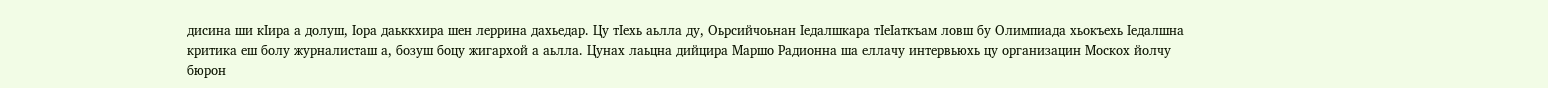дисина ши кIира а долуш, Iора даьккхира шен леррина дахьедар. Цу тIехь аьлла ду, Оьрсийчоьнан Iедалшкара тIеIаткъам ловш бу Олимпиада хьокъехь Iедалшна критика еш болу журналисташ а, бозуш боцу жигархой а аьлла. Цунах лаьцна дийцира Маршо Радионна ша еллачу интервьюхь цу организацин Москох йолчу бюрон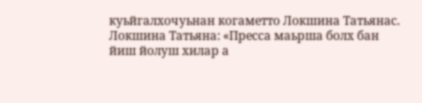куьйгалхочуьнан когаметто Локшина Татьянас.
Локшина Татьяна: «Пресса маьрша болх бан йиш йолуш хилар а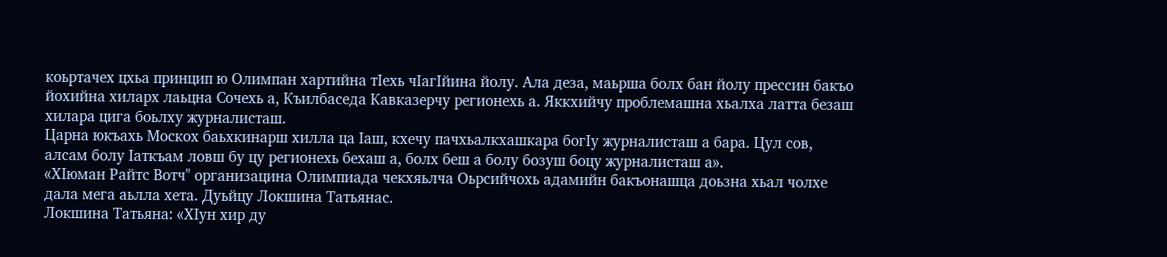коьртачех цхьа принцип ю Олимпан хартийна тIехь чIагIйина йолу. Ала деза, маьрша болх бан йолу прессин бакъо йохийна хиларх лаьцна Сочехь а, Къилбаседа Кавказерчу регионехь а. Яккхийчу проблемашна хьалха латта безаш хилара цига боьлху журналисташ.
Царна юкъахь Москох баьхкинарш хилла ца Iаш, кхечу пачхьалкхашкара богIу журналисташ а бара. Цул сов, алсам болу Iаткъам ловш бу цу регионехь бехаш а, болх беш а болу бозуш боцу журналисташ а».
«ХIюман Райтс Вотч" организацина Олимпиада чекхяьлча Оьрсийчохь адамийн бакъонашца доьзна хьал чолхе дала мега аьлла хета. Дуьйцу Локшина Татьянас.
Локшина Татьяна: «ХIун хир ду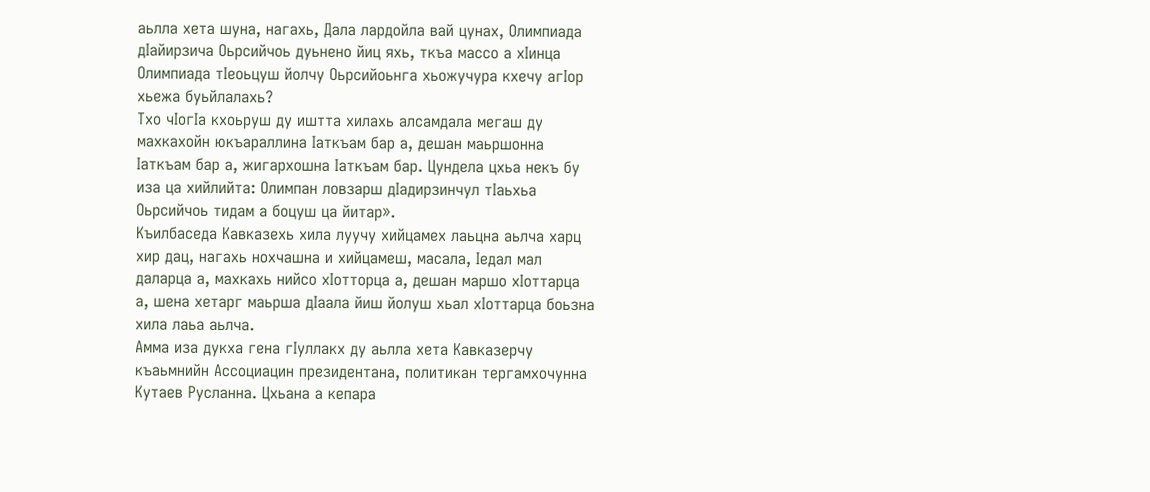аьлла хета шуна, нагахь, Дала лардойла вай цунах, Олимпиада дIайирзича Оьрсийчоь дуьнено йиц яхь, ткъа массо а хIинца Олимпиада тIеоьцуш йолчу Оьрсийоьнга хьожучура кхечу агIор хьежа буьйлалахь?
Тхо чIогIа кхоьруш ду иштта хилахь алсамдала мегаш ду махкахойн юкъараллина Iаткъам бар а, дешан маьршонна Iаткъам бар а, жигархошна Iаткъам бар. Цундела цхьа некъ бу иза ца хийлийта: Олимпан ловзарш дIадирзинчул тIаьхьа Оьрсийчоь тидам а боцуш ца йитар».
Къилбаседа Кавказехь хила луучу хийцамех лаьцна аьлча харц хир дац, нагахь нохчашна и хийцамеш, масала, Iедал мал даларца а, махкахь нийсо хIотторца а, дешан маршо хIоттарца а, шена хетарг маьрша дIаала йиш йолуш хьал хIоттарца боьзна хила лаьа аьлча.
Амма иза дукха гена гIуллакх ду аьлла хета Кавказерчу къаьмнийн Ассоциацин президентана, политикан тергамхочунна Кутаев Русланна. Цхьана а кепара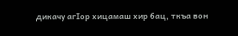дикачу агIор хицамаш хир бац, ткъа вон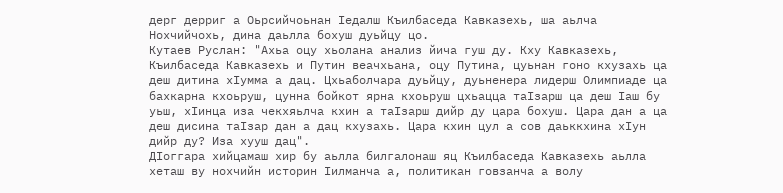дерг дерриг а Оьрсийчоьнан Iедалш Къилбаседа Кавказехь, ша аьлча Нохчийчохь, дина даьлла бохуш дуьйцу цо.
Кутаев Руслан: "Ахьа оцу хьолана анализ йича гуш ду. Кху Кавказехь, Къилбаседа Кавказехь и Путин веачхьана, оцу Путина, цуьнан гоно кхузахь ца деш дитина хIумма а дац. Цхьаболчара дуьйцу, дуьненера лидерш Олимпиаде ца бахкарна кхоьруш, цунна бойкот ярна кхоьруш цхьацца таIзарш ца деш Iаш бу уьш, хIинца иза чекхяьлча кхин а таIзарш дийр ду цара бохуш. Цара дан а ца деш дисина таIзар дан а дац кхузахь. Цара кхин цул а сов даьккхина хIун дийр ду? Иза хууш дац".
ДIоггара хийцамаш хир бу аьлла билгалонаш яц Къилбаседа Кавказехь аьлла хеташ ву нохчийн историн Iилманча а, политикан говзанча а волу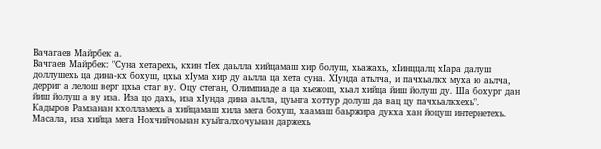Вачагаев Майрбек а.
Вачгаев Майрбек: "Суна хетарехь, кхин тIех даьлла хийцамаш хир болуш, хьажахь, хIинццалц хIара далуш доллушехь ца дина-кх бохуш, цхьа хIума хир ду аьлла ца хета суна. ХIунда атьлча, и пачхьалкх муха ю аьлча, дерриг а лелош верг цхьа стаг ву. Оцу стеган, Олимпиаде а ца хьежош, хьал хийца йиш йолуш ду. Ша бохург дан йиш йолуш а ву иза. Иза цо дахь, иза хIунда дина аьлла, цуьнга хоттур долуш да вац цу пачхьалкхехь".
Кадыров Рамзанан кхолламехь а хийцамаш хила мега бохуш, хаамаш баьржира дукха хан йоцуш интернетехь. Масала, иза хийца мега Нохчийчоьнан куьйгалхочуьнан даржехь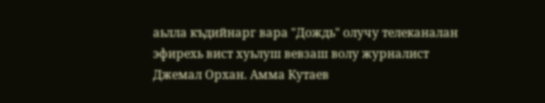аьлла къдийнарг вара "Дождь" олучу телеканалан эфирехь вист хуьлуш вевзаш волу журналист Джемал Орхан. Амма Кутаев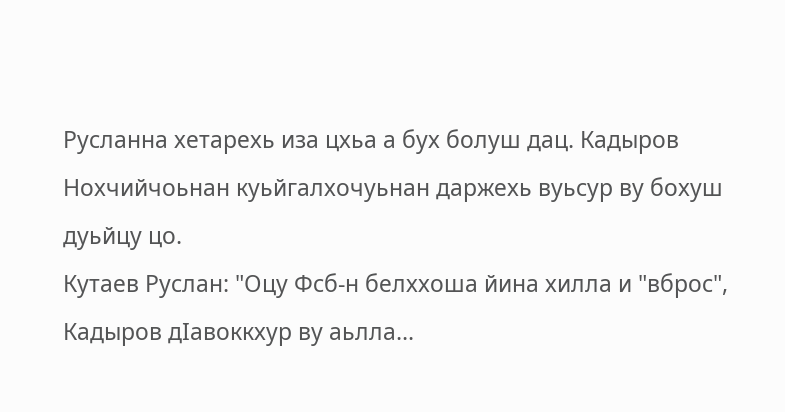Русланна хетарехь иза цхьа а бух болуш дац. Кадыров Нохчийчоьнан куьйгалхочуьнан даржехь вуьсур ву бохуш дуьйцу цо.
Кутаев Руслан: "Оцу Фсб-н белххоша йина хилла и "вброс", Кадыров дIавоккхур ву аьлла...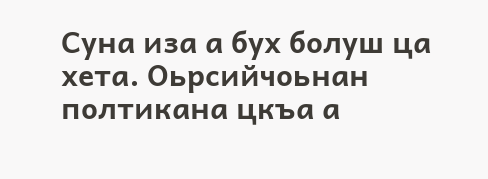Суна иза а бух болуш ца хета. Оьрсийчоьнан полтикана цкъа а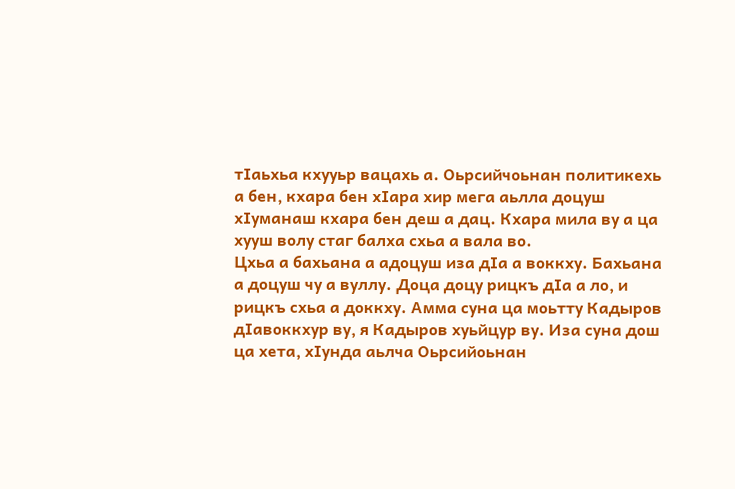тIаьхьа кхууьр вацахь а. Оьрсийчоьнан политикехь а бен, кхара бен хIара хир мега аьлла доцуш хIуманаш кхара бен деш а дац. Кхара мила ву а ца хууш волу стаг балха схьа а вала во.
Цхьа а бахьана а адоцуш иза дIа а воккху. Бахьана а доцуш чу а вуллу. Доца доцу рицкъ дIа а ло, и рицкъ схьа а доккху. Амма суна ца моьтту Кадыров дIавоккхур ву, я Кадыров хуьйцур ву. Иза суна дош ца хета, хIунда аьлча Оьрсийоьнан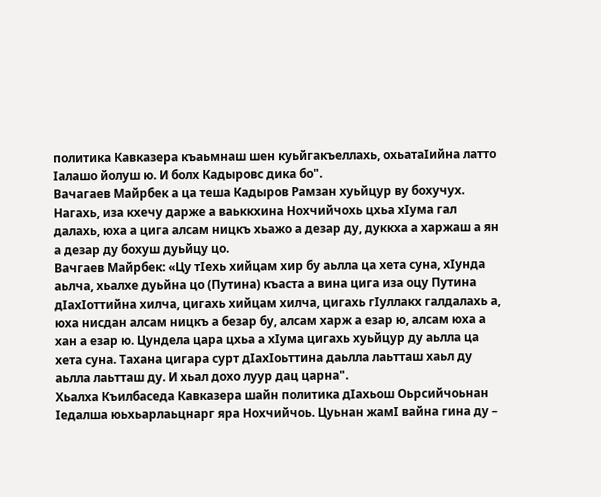политика Кавказера къаьмнаш шен куьйгакъеллахь, охьатаIийна латто Iалашо йолуш ю. И болх Кадыровс дика бо".
Вачагаев Майрбек а ца теша Кадыров Рамзан хуьйцур ву бохучух. Нагахь, иза кхечу дарже а ваьккхина Нохчийчохь цхьа хIума гал далахь, юха а цига алсам ницкъ хьажо а дезар ду, дуккха а харжаш а ян а дезар ду бохуш дуьйцу цо.
Вачгаев Майрбек: «Цу тIехь хийцам хир бу аьлла ца хета суна, хIунда аьлча, хьалхе дуьйна цо (Путина) къаста а вина цига иза оцу Путина дIахIоттийна хилча, цигахь хийцам хилча, цигахь гIуллакх галдалахь а, юха нисдан алсам ницкъ а безар бу, алсам харж а езар ю, алсам юха а хан а езар ю. Цундела цара цхьа а хIума цигахь хуьйцур ду аьлла ца хета суна. Тахана цигара сурт дIахIоьттина даьлла лаьтташ хаьл ду аьлла лаьтташ ду. И хьал дохо луур дац царна".
Хьалха Къилбаседа Кавказера шайн политика дIахьош Оьрсийчоьнан Iедалша юьхьарлаьцнарг яра Нохчийчоь. Цуьнан жамI вайна гина ду –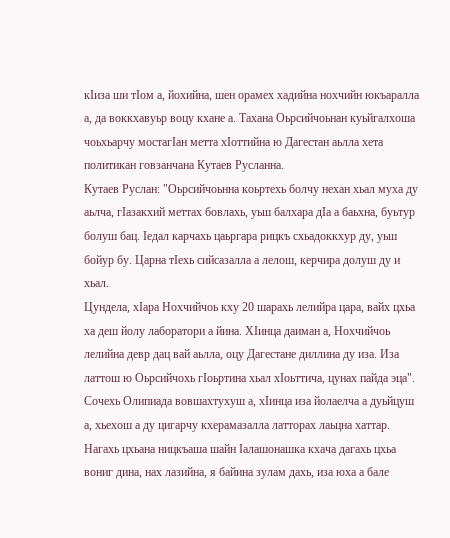кIиза ши тIом а, йохийна, шен орамех хадийна нохчийн юкъаралла а, да воккхавуьр воцу кхане а. Тахана Оьрсийчоьнан куьйгалхоша чоьхьарчу мостагIан метта хIоттийна ю Дагестан аьлла хета политикан говзанчана Кутаев Русланна.
Кутаев Руслан: "Оьрсийчоьнна коьртехь болчу нехан хьал муха ду аьлча, гIазакхий меттах бовлахь, уьш балхара дIа а баьхна, буьтур болуш бац. Iедал карчахь цаьргара рицкъ схьадоккхур ду, уьш бойур бу. Царна тIехь сийсазалла а лелош, керчира долуш ду и хьал.
Цундела, хIара Нохчийчоь кху 20 шарахь лелийра цара, вайх цхьа ха деш йолу лаборатори а йина. ХIинца даиман а, Нохчийчоь лелийна девр дац вай аьлла, оцу Дагестане диллина ду иза. Иза латтош ю Оьрсийчохь гIоьртина хьал хIоьттича, цунах пайда эца".
Сочехь Олипиада вовшахтухуш а, хIинца иза йолаелча а дуьйцуш а, хьехош а ду цигарчу кхерамазалла латторах лаьцна хаттар. Нагахь цхьана ницкъаша шайн Iалашонашка кхача дагахь цхьа вониг дина, нах лазийна, я байина зулам дахь, иза юха а бале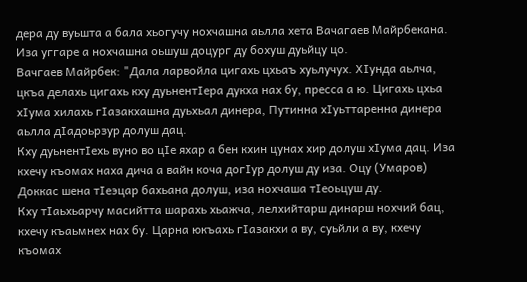дера ду вуьшта а бала хьогучу нохчашна аьлла хета Вачагаев Майрбекана. Иза уггаре а нохчашна оьшуш доцург ду бохуш дуьйцу цо.
Вачгаев Майрбек: "Дала ларвойла цигахь цхьаъ хуьлучух. ХIунда аьлча, цкъа делахь цигахь кху дуьнентIера дукха нах бу, пресса а ю. Цигахь цхьа хIума хилахь гIазакхашна дуьхьал динера, Путинна хIуьттаренна динера аьлла дIадоьрзур долуш дац.
Кху дуьнентIехь вуно во цIе яхар а бен кхин цунах хир долуш хIума дац. Иза кхечу къомах наха дича а вайн коча догIур долуш ду иза. Оцу (Умаров) Доккас шена тIеэцар бахьана долуш, иза нохчаша тIеоьцуш ду.
Кху тIаьхьарчу масийтта шарахь хьажча, лелхийтарш динарш нохчий бац, кхечу къаьмнех нах бу. Царна юкъахь гIазакхи а ву, суьйли а ву, кхечу къомах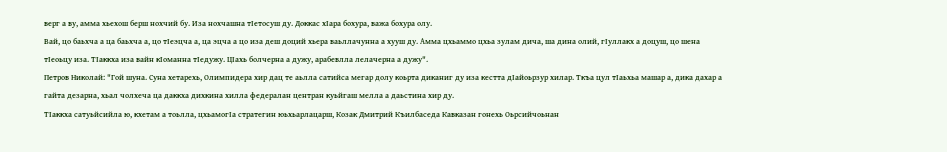верг а ву, амма хьехош берш нохчий бу. Иза нохчашна тIетосуш ду. Доккас хIара бохура, важа бохура олу.
Вай, цо баьхча а ца баьхча а, цо тIеэцча а, ца эцча а цо иза деш доций хьера ваьллачунна а хууш ду. Амма цхьаммо цхьа зулам дича, ша дина олий, гIуллакх а доцуш, цо шена тIеоьцу иза. ТIаккха иза вайн кIоманна тIедужу. ЦIахь болчерна а дужу, арабевлла лелачерна а дужу".
Петров Николай: "Гой шуна. Суна хетарехь, Олимпидера хир дац те аьлла сатийса мегар долу коьрта диканиг ду иза кестта дIайоьрзур хилар. Ткъа цул тIаьхьа машар а, дика дахар а гайта дезарна, хьал чолхеча ца даккха дихкина хилла федералан центран куьйгаш мелла а даьстина хир ду.
ТIаккха сатуьйсийла ю, кхетам а тоьлла, цхьамогIа стратегин юьхьарлацарш, Козак Дмитрий Къилбаседа Кавказан гонехь Оьрсийчоьнан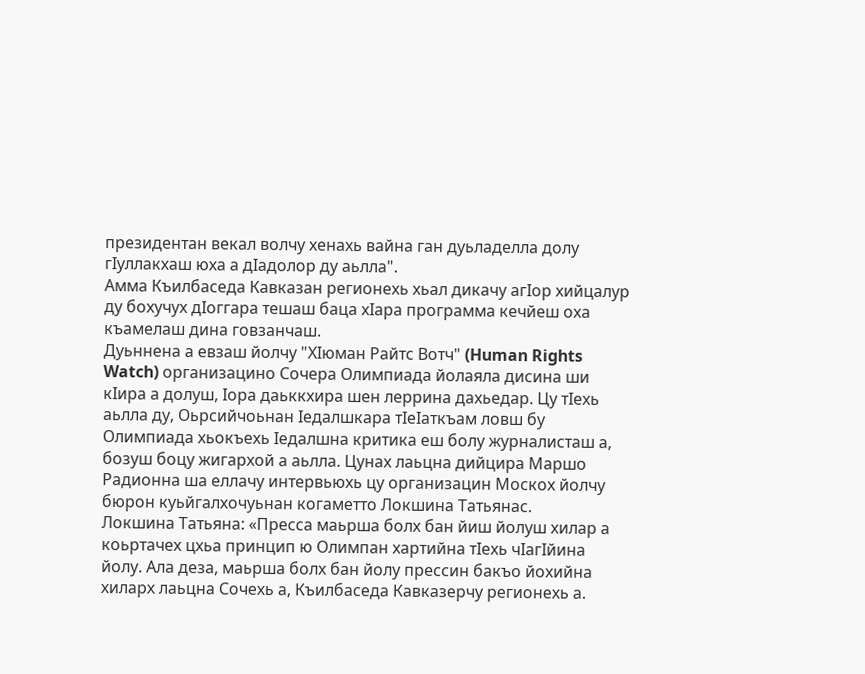президентан векал волчу хенахь вайна ган дуьладелла долу гIуллакхаш юха а дIадолор ду аьлла".
Амма Къилбаседа Кавказан регионехь хьал дикачу агIор хийцалур ду бохучух дIоггара тешаш баца хIара программа кечйеш оха къамелаш дина говзанчаш.
Дуьннена а евзаш йолчу "ХIюман Райтс Вотч" (Human Rights Watch) организацино Сочера Олимпиада йолаяла дисина ши кIира а долуш, Iора даьккхира шен леррина дахьедар. Цу тIехь аьлла ду, Оьрсийчоьнан Iедалшкара тIеIаткъам ловш бу Олимпиада хьокъехь Iедалшна критика еш болу журналисташ а, бозуш боцу жигархой а аьлла. Цунах лаьцна дийцира Маршо Радионна ша еллачу интервьюхь цу организацин Москох йолчу бюрон куьйгалхочуьнан когаметто Локшина Татьянас.
Локшина Татьяна: «Пресса маьрша болх бан йиш йолуш хилар а коьртачех цхьа принцип ю Олимпан хартийна тIехь чIагIйина йолу. Ала деза, маьрша болх бан йолу прессин бакъо йохийна хиларх лаьцна Сочехь а, Къилбаседа Кавказерчу регионехь а.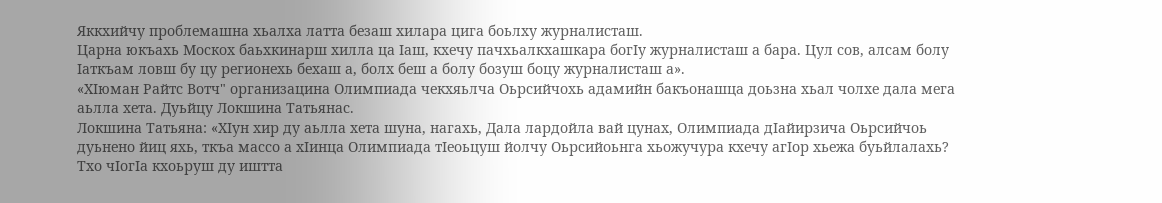Яккхийчу проблемашна хьалха латта безаш хилара цига боьлху журналисташ.
Царна юкъахь Москох баьхкинарш хилла ца Iаш, кхечу пачхьалкхашкара богIу журналисташ а бара. Цул сов, алсам болу Iаткъам ловш бу цу регионехь бехаш а, болх беш а болу бозуш боцу журналисташ а».
«ХIюман Райтс Вотч" организацина Олимпиада чекхяьлча Оьрсийчохь адамийн бакъонашца доьзна хьал чолхе дала мега аьлла хета. Дуьйцу Локшина Татьянас.
Локшина Татьяна: «ХIун хир ду аьлла хета шуна, нагахь, Дала лардойла вай цунах, Олимпиада дIайирзича Оьрсийчоь дуьнено йиц яхь, ткъа массо а хIинца Олимпиада тIеоьцуш йолчу Оьрсийоьнга хьожучура кхечу агIор хьежа буьйлалахь?
Тхо чIогIа кхоьруш ду иштта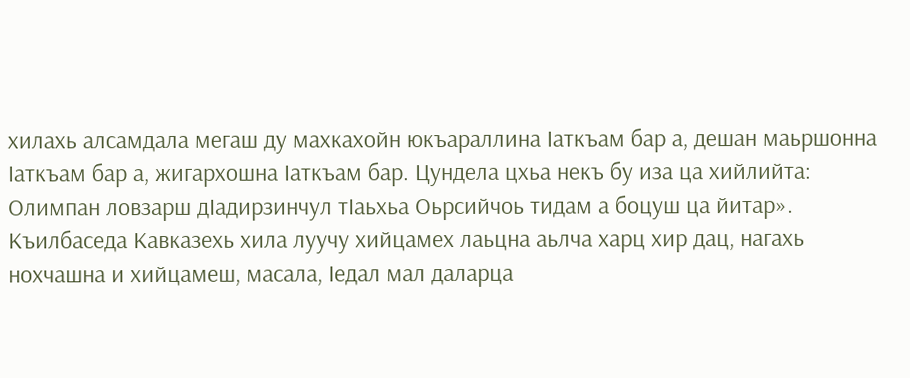хилахь алсамдала мегаш ду махкахойн юкъараллина Iаткъам бар а, дешан маьршонна Iаткъам бар а, жигархошна Iаткъам бар. Цундела цхьа некъ бу иза ца хийлийта: Олимпан ловзарш дIадирзинчул тIаьхьа Оьрсийчоь тидам а боцуш ца йитар».
Къилбаседа Кавказехь хила луучу хийцамех лаьцна аьлча харц хир дац, нагахь нохчашна и хийцамеш, масала, Iедал мал даларца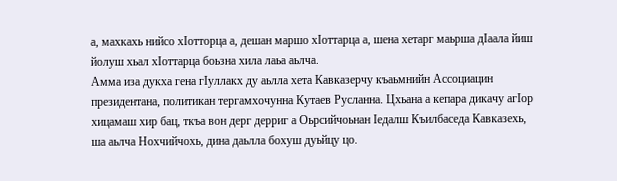а, махкахь нийсо хIотторца а, дешан маршо хIоттарца а, шена хетарг маьрша дIаала йиш йолуш хьал хIоттарца боьзна хила лаьа аьлча.
Амма иза дукха гена гIуллакх ду аьлла хета Кавказерчу къаьмнийн Ассоциацин президентана, политикан тергамхочунна Кутаев Русланна. Цхьана а кепара дикачу агIор хицамаш хир бац, ткъа вон дерг дерриг а Оьрсийчоьнан Iедалш Къилбаседа Кавказехь, ша аьлча Нохчийчохь, дина даьлла бохуш дуьйцу цо.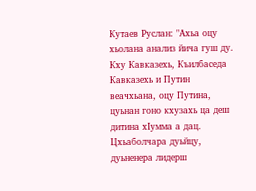Кутаев Руслан: "Ахьа оцу хьолана анализ йича гуш ду. Кху Кавказехь, Къилбаседа Кавказехь и Путин веачхьана, оцу Путина, цуьнан гоно кхузахь ца деш дитина хIумма а дац. Цхьаболчара дуьйцу, дуьненера лидерш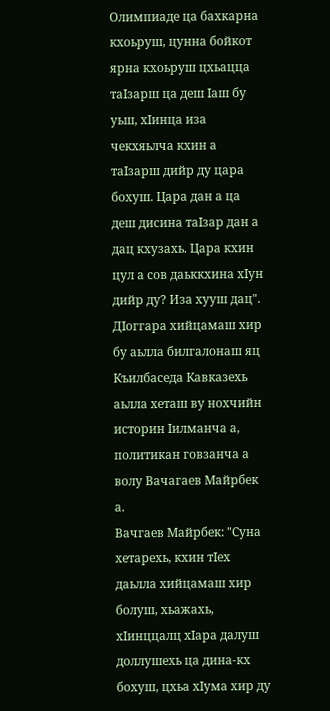Олимпиаде ца бахкарна кхоьруш, цунна бойкот ярна кхоьруш цхьацца таIзарш ца деш Iаш бу уьш, хIинца иза чекхяьлча кхин а таIзарш дийр ду цара бохуш. Цара дан а ца деш дисина таIзар дан а дац кхузахь. Цара кхин цул а сов даьккхина хIун дийр ду? Иза хууш дац".
ДIоггара хийцамаш хир бу аьлла билгалонаш яц Къилбаседа Кавказехь аьлла хеташ ву нохчийн историн Iилманча а, политикан говзанча а волу Вачагаев Майрбек а.
Вачгаев Майрбек: "Суна хетарехь, кхин тIех даьлла хийцамаш хир болуш, хьажахь, хIинццалц хIара далуш доллушехь ца дина-кх бохуш, цхьа хIума хир ду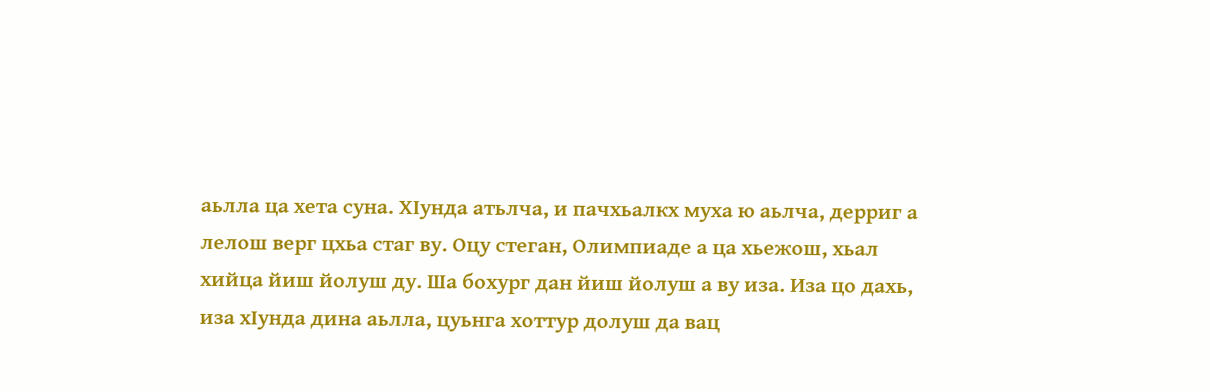аьлла ца хета суна. ХIунда атьлча, и пачхьалкх муха ю аьлча, дерриг а лелош верг цхьа стаг ву. Оцу стеган, Олимпиаде а ца хьежош, хьал хийца йиш йолуш ду. Ша бохург дан йиш йолуш а ву иза. Иза цо дахь, иза хIунда дина аьлла, цуьнга хоттур долуш да вац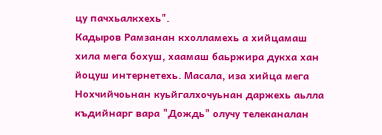цу пачхьалкхехь".
Кадыров Рамзанан кхолламехь а хийцамаш хила мега бохуш, хаамаш баьржира дукха хан йоцуш интернетехь. Масала, иза хийца мега Нохчийчоьнан куьйгалхочуьнан даржехь аьлла къдийнарг вара "Дождь" олучу телеканалан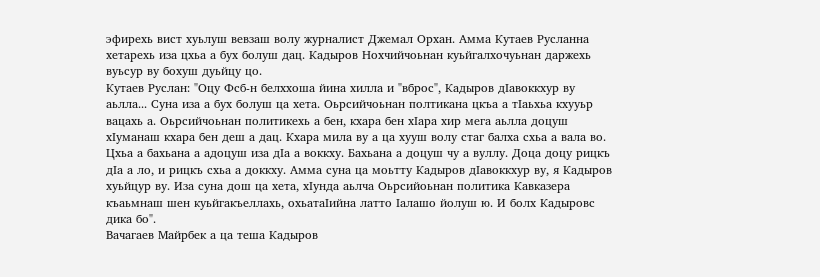эфирехь вист хуьлуш вевзаш волу журналист Джемал Орхан. Амма Кутаев Русланна хетарехь иза цхьа а бух болуш дац. Кадыров Нохчийчоьнан куьйгалхочуьнан даржехь вуьсур ву бохуш дуьйцу цо.
Кутаев Руслан: "Оцу Фсб-н белххоша йина хилла и "вброс", Кадыров дIавоккхур ву аьлла... Суна иза а бух болуш ца хета. Оьрсийчоьнан полтикана цкъа а тIаьхьа кхууьр вацахь а. Оьрсийчоьнан политикехь а бен, кхара бен хIара хир мега аьлла доцуш хIуманаш кхара бен деш а дац. Кхара мила ву а ца хууш волу стаг балха схьа а вала во.
Цхьа а бахьана а адоцуш иза дIа а воккху. Бахьана а доцуш чу а вуллу. Доца доцу рицкъ дIа а ло, и рицкъ схьа а доккху. Амма суна ца моьтту Кадыров дIавоккхур ву, я Кадыров хуьйцур ву. Иза суна дош ца хета, хIунда аьлча Оьрсийоьнан политика Кавказера къаьмнаш шен куьйгакъеллахь, охьатаIийна латто Iалашо йолуш ю. И болх Кадыровс дика бо".
Вачагаев Майрбек а ца теша Кадыров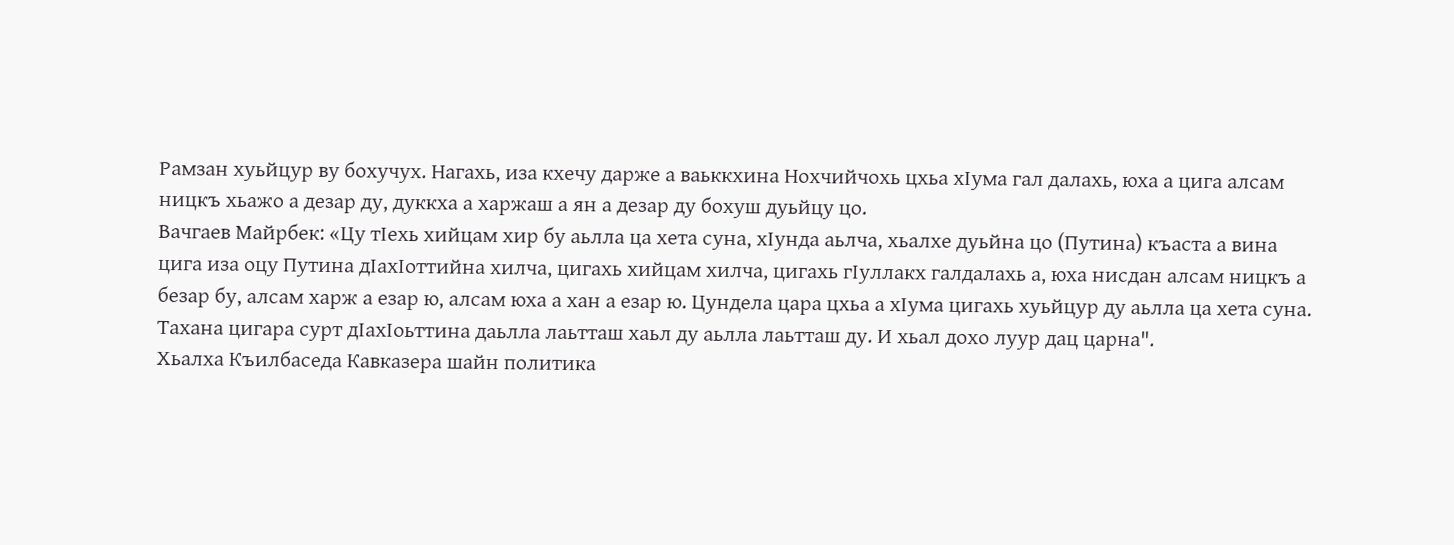Рамзан хуьйцур ву бохучух. Нагахь, иза кхечу дарже а ваьккхина Нохчийчохь цхьа хIума гал далахь, юха а цига алсам ницкъ хьажо а дезар ду, дуккха а харжаш а ян а дезар ду бохуш дуьйцу цо.
Вачгаев Майрбек: «Цу тIехь хийцам хир бу аьлла ца хета суна, хIунда аьлча, хьалхе дуьйна цо (Путина) къаста а вина цига иза оцу Путина дIахIоттийна хилча, цигахь хийцам хилча, цигахь гIуллакх галдалахь а, юха нисдан алсам ницкъ а безар бу, алсам харж а езар ю, алсам юха а хан а езар ю. Цундела цара цхьа а хIума цигахь хуьйцур ду аьлла ца хета суна. Тахана цигара сурт дIахIоьттина даьлла лаьтташ хаьл ду аьлла лаьтташ ду. И хьал дохо луур дац царна".
Хьалха Къилбаседа Кавказера шайн политика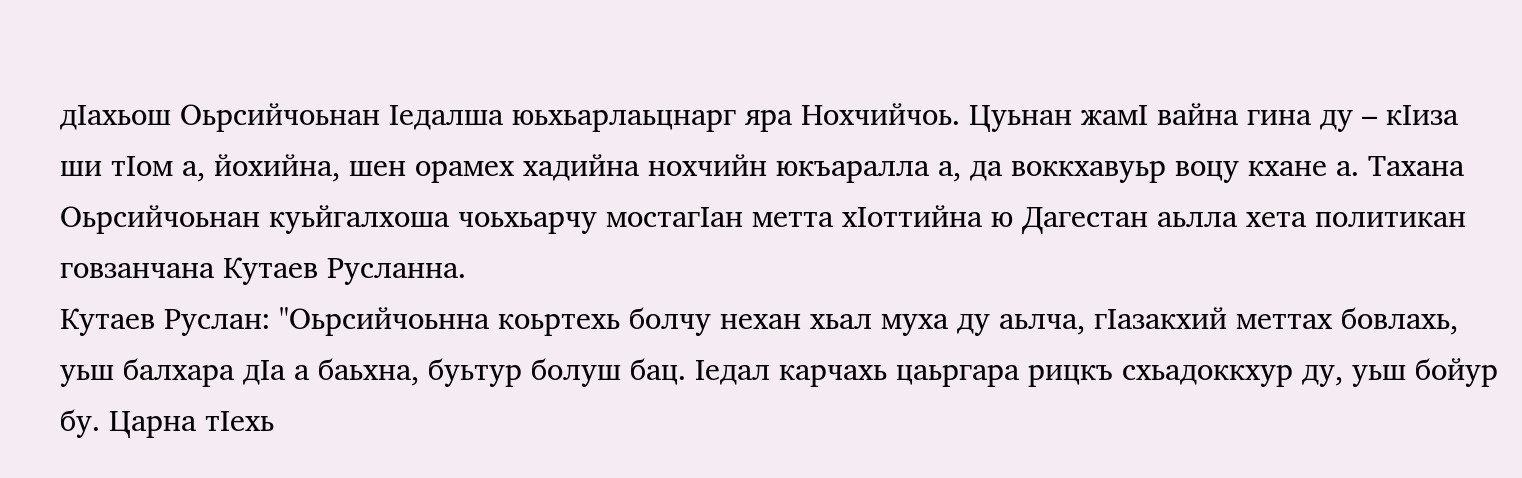дIахьош Оьрсийчоьнан Iедалша юьхьарлаьцнарг яра Нохчийчоь. Цуьнан жамI вайна гина ду – кIиза ши тIом а, йохийна, шен орамех хадийна нохчийн юкъаралла а, да воккхавуьр воцу кхане а. Тахана Оьрсийчоьнан куьйгалхоша чоьхьарчу мостагIан метта хIоттийна ю Дагестан аьлла хета политикан говзанчана Кутаев Русланна.
Кутаев Руслан: "Оьрсийчоьнна коьртехь болчу нехан хьал муха ду аьлча, гIазакхий меттах бовлахь, уьш балхара дIа а баьхна, буьтур болуш бац. Iедал карчахь цаьргара рицкъ схьадоккхур ду, уьш бойур бу. Царна тIехь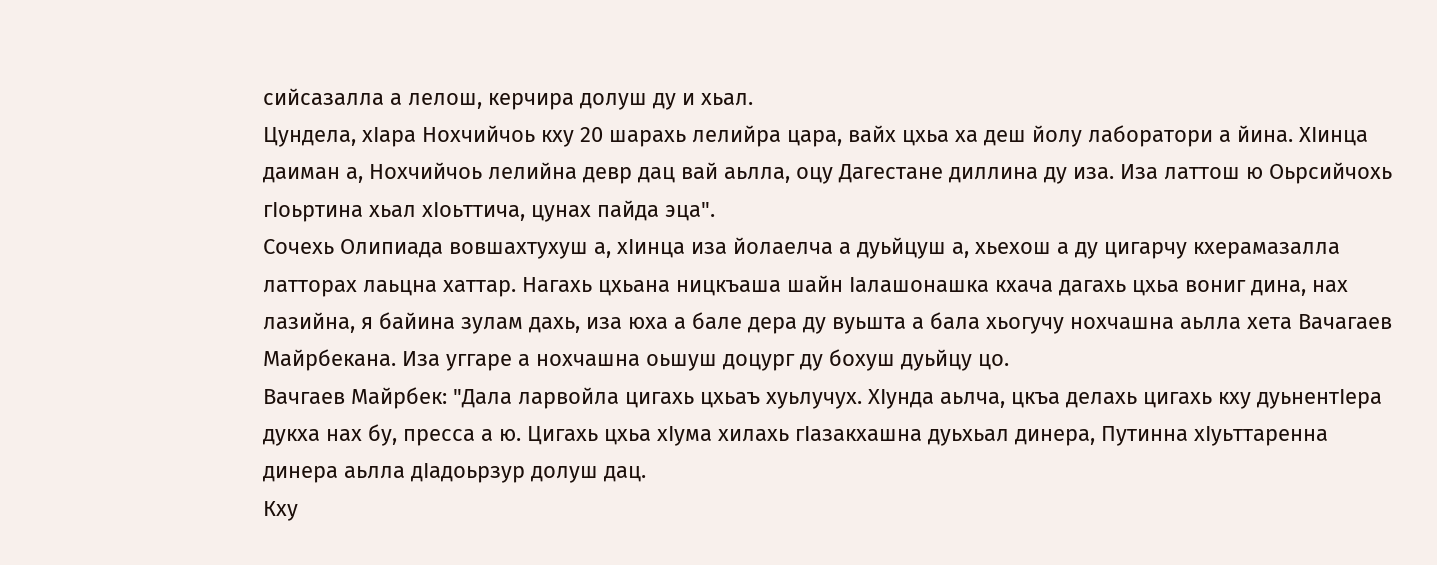сийсазалла а лелош, керчира долуш ду и хьал.
Цундела, хIара Нохчийчоь кху 20 шарахь лелийра цара, вайх цхьа ха деш йолу лаборатори а йина. ХIинца даиман а, Нохчийчоь лелийна девр дац вай аьлла, оцу Дагестане диллина ду иза. Иза латтош ю Оьрсийчохь гIоьртина хьал хIоьттича, цунах пайда эца".
Сочехь Олипиада вовшахтухуш а, хIинца иза йолаелча а дуьйцуш а, хьехош а ду цигарчу кхерамазалла латторах лаьцна хаттар. Нагахь цхьана ницкъаша шайн Iалашонашка кхача дагахь цхьа вониг дина, нах лазийна, я байина зулам дахь, иза юха а бале дера ду вуьшта а бала хьогучу нохчашна аьлла хета Вачагаев Майрбекана. Иза уггаре а нохчашна оьшуш доцург ду бохуш дуьйцу цо.
Вачгаев Майрбек: "Дала ларвойла цигахь цхьаъ хуьлучух. ХIунда аьлча, цкъа делахь цигахь кху дуьнентIера дукха нах бу, пресса а ю. Цигахь цхьа хIума хилахь гIазакхашна дуьхьал динера, Путинна хIуьттаренна динера аьлла дIадоьрзур долуш дац.
Кху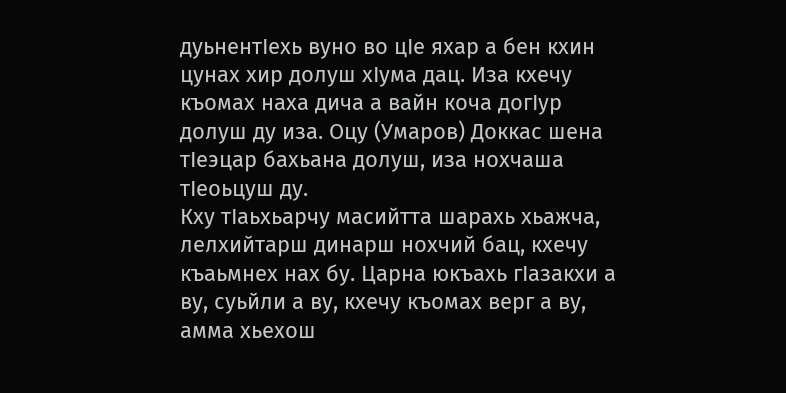дуьнентIехь вуно во цIе яхар а бен кхин цунах хир долуш хIума дац. Иза кхечу къомах наха дича а вайн коча догIур долуш ду иза. Оцу (Умаров) Доккас шена тIеэцар бахьана долуш, иза нохчаша тIеоьцуш ду.
Кху тIаьхьарчу масийтта шарахь хьажча, лелхийтарш динарш нохчий бац, кхечу къаьмнех нах бу. Царна юкъахь гIазакхи а ву, суьйли а ву, кхечу къомах верг а ву, амма хьехош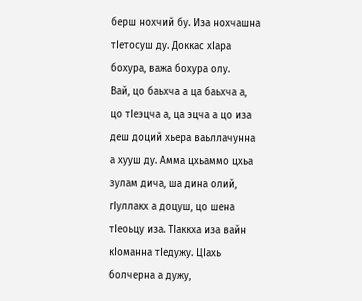берш нохчий бу. Иза нохчашна тIетосуш ду. Доккас хIара бохура, важа бохура олу.
Вай, цо баьхча а ца баьхча а, цо тIеэцча а, ца эцча а цо иза деш доций хьера ваьллачунна а хууш ду. Амма цхьаммо цхьа зулам дича, ша дина олий, гIуллакх а доцуш, цо шена тIеоьцу иза. ТIаккха иза вайн кIоманна тIедужу. ЦIахь болчерна а дужу,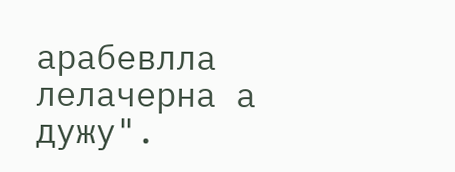арабевлла лелачерна а дужу".